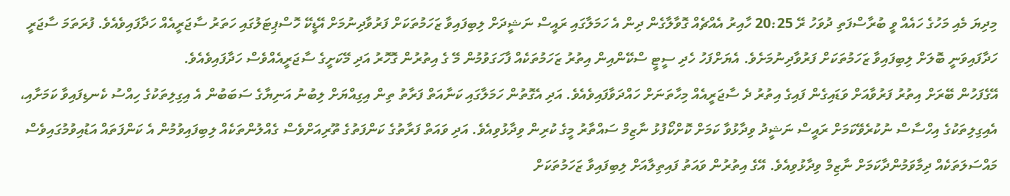މިދިޔަ މެއި މަހުގެ ހައެއް ވީ ބުރާސްފަތި ދުވަހު ރޭ 20:25 ހާއިރު އެއްޗެއް ގޮވާލާގެން ދިން އެ ހަމަލާގައި ރައީސް ނަޝީދަށް ލިބިފައިވާ ޒަހަމުތަކަށް ފަރުވާދިނުމަށް އޭޑީކޭ ހޮސްޕިޓަލުގައި ހަތަރު ސާޖަރީއެއް ހަދާފައިވެއެވެ. ފުރަތަމަ ސާޖަރީ ހަދާފައިވަނީ ބޮލަށް ލިބިފައިވާ ޒަހަމުތަކަށް ފަރުވާދިނުމަށެވެ. އެޔަށްފަހު ހެދި ސީޓީ ސްކޭންއިން އިތުރު ޒަހަމުތަކެއް ފާހަގަވުމުން މޭ ގެ އިތުރުން ގޮހޮރު އަދި މޭކަށީގެ ސާޖަރީއެއްވެސް ހަދާފައިވެއެވެ.
އޭގެފަހުން ބޭރަށް އިތުރު ފަރުވާއަށް ވަޑައިގެން ފައިގެ އިތުރު ދެ ސާޖަރީއެއް މިހާތަނަށް ހައްދަވާފައިވެއެވެ. އަދި އެގޮތުން ހަމަލާގައި ކަނާއަތް ފަރާތު ތިން އިގިއްޔަށް ލިބުނު އަނިޔާގެ ސަބަބުން އެ އިގިލިތަކުގެ ހިއްސު ކެނޑިފައިވާ ކަމަށާއި، އެއިގިލިތަކުގެ އިހްސާސް ނުކުރެވޭކަމަށް ރައީސް ނަޝީދު ވިދާޅުވާ ކަމަށް ކޮށްކޯފުޅު ނާޒިމް ސައްތާރު މީގެ ކުރިން ވިދާޅުވިއެވެ. އަދި ވައަތް ފަރާތުގެ ކަންފަތުގެ ތޫރިއަށްވެސް ގެއްލުންތަކެއް ލިބިފައިވުމުން އެ ކަންފަތައް އަޑުއިވުމުގައިވެސް މައްސަލަތަކެއް ދިމާވަމުންދާކަމަށް ނާޒިމް ވިދާޅުވިއެވެ. އޭގެ އިތުރުން ވައަތު ފައިތިލާއަށް ލިބިފައިވާ ޒަހަމުތަކަށް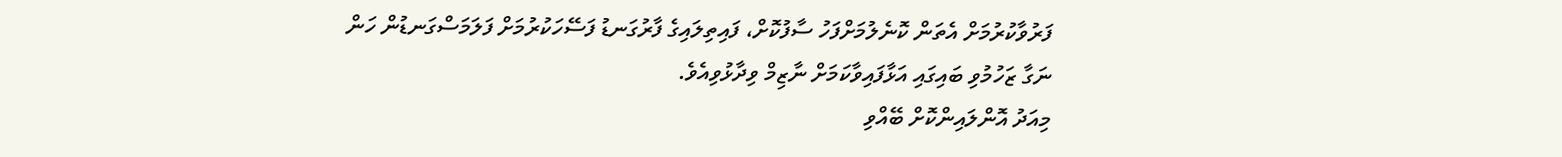ފަރުވާކުރުމަށް އެތަން ކޮނެލުމަށްފަހު ސާފުކޮށް، ފައިތިލައިގެ ފާރުގަނޑު ފަސޭހަކުރުމަށް ފަލަމަސްގަނޑުން ހަން ނަގާ ޒަހުމުވި ބައިގައި އަޅާފައިވާކަމަށް ނާޒިމް ވިދާޅުވިއެވެ.
މިއަދު އޮންލައިންކޮށް ބޭއްވި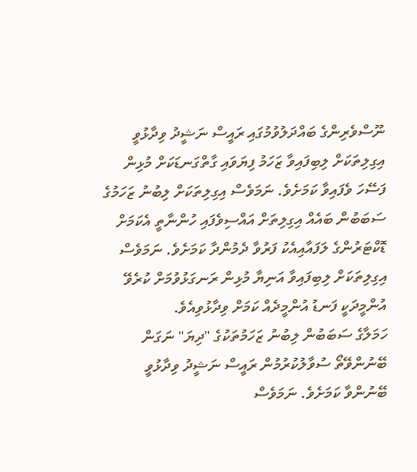ނޫސްވެރިންގެ ބައްދަލުވުމުގައި ރައީސް ނަޝީދު ވިދާޅުވީ އިގިލިތަކަށް ލިބިފައިވާ ޒަހަމު ފިޔަވައި ގާތްގަނޑަކަށް މުޅިން ފަސޭހަ ވެފައިވާ ކަމަށެވެ. ނަމަވެސް އިގިލިތަކަށް ލިބުނު ޒަހަމުގެ ސަބަބުން ބައެއް އިގިލިތަށް އައްސިވެފައި ހުންނާތީ އެކަމަށް ޑޮކްޓަރުންގެ ލަފައާއިއެކު ފަރުވާ ދެމުންދާ ކަމަށެވެ. ނަމަވެސް އިގިލިތަކަށް ލިބިފައިވާ އަނިޔާ މުޅިން ރަނގަޅުވުމަށް ކުރެވޭ އުންމީދަކީ ފަނޑު އުންމީދެއް ކަމަށް ވިދާޅުވިއެވެ.
ހަމަލާގެ ސަބަބުން ލިބުނު ޒަހަމުތަކުގެ "ދިޔަ" ނަގަން ބޭނުންވޭތޯ ސުވާލުކުރުމުން ރައީސް ނަޝީދު ވިދާޅުވީ ބޭނުންވާ ކަމަށެވެ. ނަމަވެސް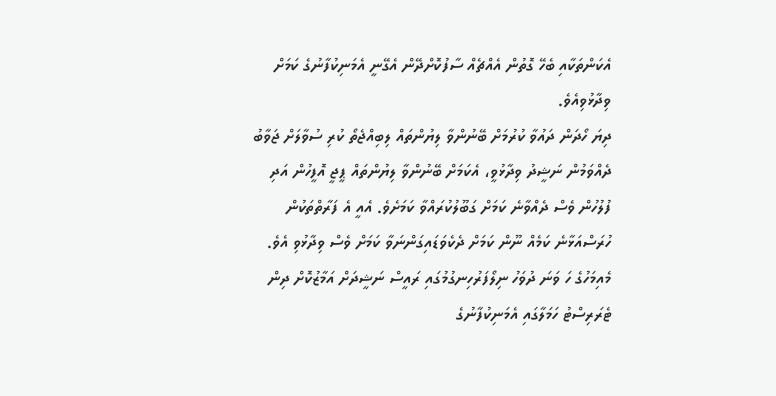އެކަންތަކާއި ބެހޭ ގޮތުން އެއްޗެއް ސާފުކޮށްދޭން އެގޭނީ އެމަނިކުފާނުގެ ކަމަށް ވިދާޅުވިއެވެ.
ދިޔަ ހޯދަން ދައުވާ ކުރުމަށް ބޭނުންވާ ލިޔުންތައް ލިބިއްޖެތޯ ކުރި ސުވާލަށް ޖަވާބު ދެއްވަމުން ނަޝީދު ވިދާޅުވީ، އެކަމަށް ބޭނުންވާ ލިޔުންތައް ޕީޖީ އޮފީހުން އަދި ފުލުހުން ވެސް ދެއްވާނެ ކަމަށް ގަބޫލުކުރައްވާ ކަމަށެވެ. އެއީ އެ ފަރާތްތަކުން ހުރަސްއަޅާނެ ކަމެއް ނޫން ކަމަށް ދެކެވަޑައިގަންނަވާ ކަމަށް ވެސް ވިދާޅުވި އެވެ.
މެއިމަހުގެ ހަ ވަނަ ދުވަހު ނިލޯފަރުހިނގުމުގައި ރައީސް ނަޝީދަށް އަމާޒުކޮށް ދިން ޓެރަރިސްޓު ހަމަލާގައި އެމަނިކުފާނުގެ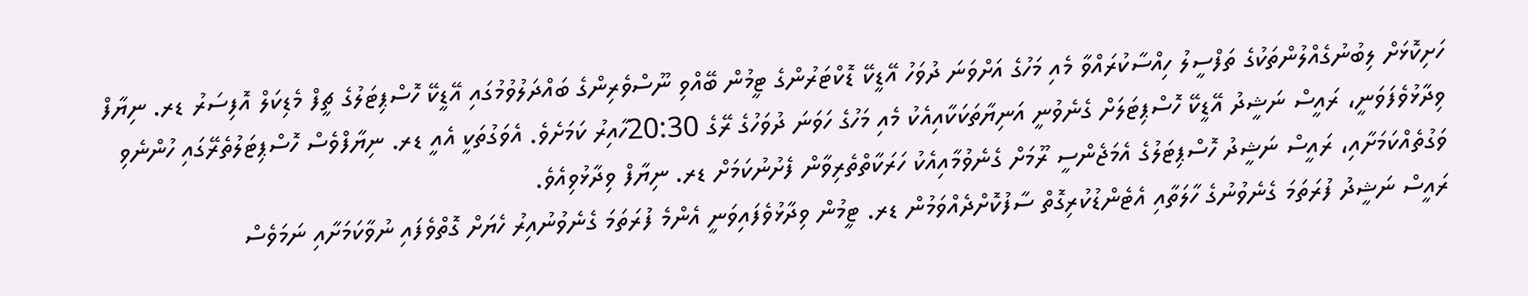ހަށިކޮޅަށް ލިބުނުގެއްލުންތަކުގެ ތަފްސީލު ހިއްސާކުރައްވާ މެއި މަހުގެ އަށްވަނަ ދުވަހު އޭޑީކޭ ޑޮކްޓަރުންގެ ޓީމުން ބޭއްވި ނޫސްވެރިންގެ ބައްދަލުވުމުގައި އޭޑީކޭ ހޮސްޕިޓަލުގެ ޗީފް މެޑިކަލް އޮފިސަރު ޑރ. ނިޔާފް ވިދާޅުވެފަވަނީ، ރައީސް ނަޝީދު އޭޑީކޭ ހޮސްޕިޓަލަށް ގެނެވުނީ އަނިޔާތަކަކާއިއެކު މެއި މަހުގެ ހަވަނަ ދުވަހުގެ ރޭގެ 20:30ހާއިރު ކަމަށެވެ. އެވަގުތަކީ އެއީ ޑރ. ނިޔާފްވެސް ހޮސްޕިޓަލުތެރޭގައި ހުންނެވި ވަގުތެއްކަމަށާއި، ރައީސް ނަޝީދު ހޮސްޕިޓަލުގެ އެމަޖެންސީ ރޫމަށް ގެނެވުމާއިއެކު ހަރަކާތްތެރިވާން ފެށުނުކަމަށް ޑރ. ނިޔާފް ވިދާޅުވިއެވެ.
ރައީސް ނަޝީދު ފުރަތަމަ ގެނެވުނުގެ ހާލަތާއި އެޓެންޑުކުރިގޮތް ސާފުކޮށްދެއްވަމުން ޑރ. ޓީމުން ވިދާޅުވެފައިވަނީ އެންމެ ފުރަތަމަ ގެނެވުނުއިރު ހެޔަށް ގޮތްވެފައި ނުވާކަމަށާއި ނަމަވެސް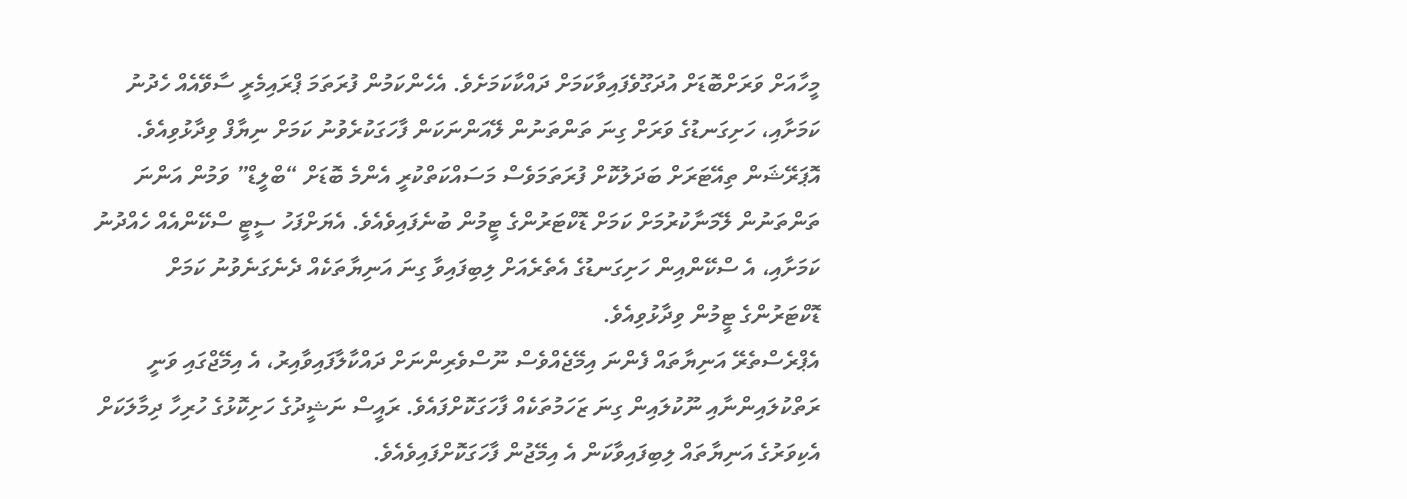މީހާއަށް ވަރަށްބޮޑަށް އުދަގޫވެފައިވާކަމަށް ދައްކާކަމަށެވެ. އެހެންކަމުން ފުރަތަމަ ޕްރައިމެރީ ސާވޭއެއް ހެދުނު ކަމަށާއި، ހަށިގަނޑުގެ ވަރަށް ގިނަ ތަންތަނުން ލޭއަންނަކަން ފާހަގަކުރެވުނު ކަމަށް ނިޔާފް ވިދާޅުވިއެވެ.
އޮޕަރޭޝަން ތިއޭޓަރަށް ބަދަލުކޮށް ފުރަތަމަވެސް މަސައްކަތްކުރީ އެންމެ ބޮޑަށް “ބްލީޑް” ވަމުން އަންނަ ތަންތަނުން ލޭމަނާކުރުމަށް ކަމަށް ޑޮކްޓަރުންގެ ޓީމުން ބުނެފައިވެއެވެ. އެޔަށްފަހު ސީޓީ ސްކޭންއެއް ހެއްދުނު ކަމަށާއި، އެ ސްކޭންއިން ހަށިގަނޑުގެ އެތެރެއަށް ލިބިފައިވާ ގިނަ އަނިޔާތަކެއް ދެނެގަނެވުނު ކަމަށް ޑޮކްޓަރުންގެ ޓީމުން ވިދާޅުވިއެވެ.
އެޕްރެސްތެރޭ އަނިޔާތައް ފެންނަ އިމޭޖެއްވެސް ނޫސްވެރިންނަށް ދައްކާލާފައިވާއިރު، އެ އިމޭޖްގައި ވަނީ ރަތްކުލައިންނާއި ނޫކުލައިން ގިނަ ޒަހަމުތަކެއް ފާހަގަކޮށްފައެވެ. ރައީސް ނަޝީދުގެ ހަށިކޮޅުގެ ހުރިހާ ދިމާލަކަށް އެކިވަރުގެ އަނިޔާތައް ލިބިފައިވާކަން އެ އިމޭޖުން ފާހަގަކޮށްފައިވެއެވެ.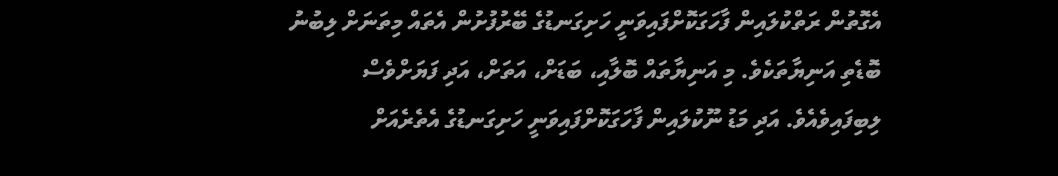އެގޮތުން ރަތްކުލައިން ފާހަގަކޮށްފައިވަނީ ހަށިގަނޑުގެ ބޭރުފުށުން އެތައް މިތަނަށް ލިބުނު ބޮޑެތި އަނިޔާތަކެވެ. މި އަނިޔާތައް ބޮލާއި، ބަޑަށް، އަތަށް، އަދި ފަޔަށްވެސް ލިބިފައިވެއެވެ. އަދި މަޑު ނޫކުލައިން ފާހަގަކޮށްފައިވަނީ ހަށިގަނޑުގެ އެތެރެއަށް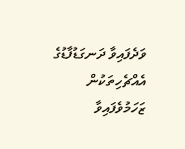ވަދެފައިވާ ދަނގަޑުފާޑުގެ އެއްޗެހިތަކުން ޒަހަމުވެފައިވާ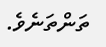ތަންތަނެވެ.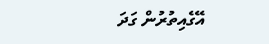އޭގެއިތުރުން ގަދަ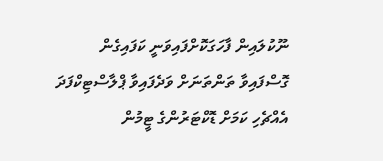ނޫކުލައިން ފާހަގަކޮށްފައިވަނީ ކަފައިގެން ގޮސްފައިވާ ތަންތަނަށް ވަދެފައިވާ ޕްލާސްޓިކްފަދަ އެއްޗެހި ކަމަށް ޑޮކްޓަރުންގެ ޓީމުން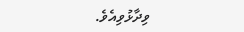ވިދާޅުވިއެވެ.